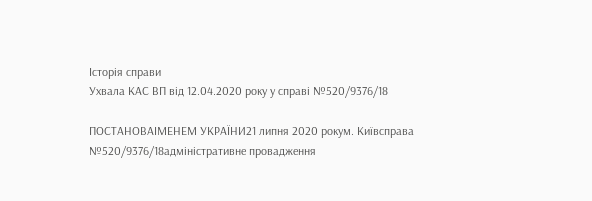Історія справи
Ухвала КАС ВП від 12.04.2020 року у справі №520/9376/18

ПОСТАНОВАІМЕНЕМ УКРАЇНИ21 липня 2020 рокум. Київсправа №520/9376/18адміністративне провадження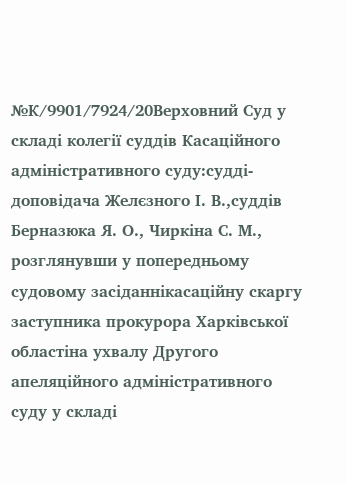№К/9901/7924/20Верховний Суд у складі колегії суддів Касаційного адміністративного суду:судді-доповідача Желєзного І. В.,суддів Берназюка Я. О., Чиркіна С. М.,
розглянувши у попередньому судовому засіданнікасаційну скаргу заступника прокурора Харківської областіна ухвалу Другого апеляційного адміністративного суду у складі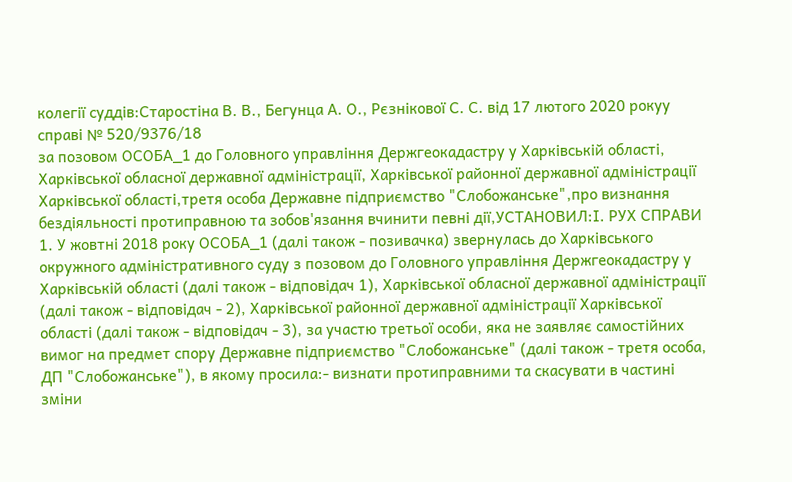колегії суддів:Старостіна В. В., Бегунца А. О., Рєзнікової С. С. від 17 лютого 2020 рокуу справі № 520/9376/18
за позовом ОСОБА_1 до Головного управління Держгеокадастру у Харківській області, Харківської обласної державної адміністрації, Харківської районної державної адміністрації Харківської області,третя особа Державне підприємство "Слобожанське",про визнання бездіяльності протиправною та зобов'язання вчинити певні дії,УСТАНОВИЛ:І. РУХ СПРАВИ
1. У жовтні 2018 року ОСОБА_1 (далі також - позивачка) звернулась до Харківського окружного адміністративного суду з позовом до Головного управління Держгеокадастру у Харківській області (далі також - відповідач 1), Харківської обласної державної адміністрації (далі також - відповідач - 2), Харківської районної державної адміністрації Харківської області (далі також - відповідач - 3), за участю третьої особи, яка не заявляє самостійних вимог на предмет спору Державне підприємство "Слобожанське" (далі також - третя особа, ДП "Слобожанське"), в якому просила:- визнати протиправними та скасувати в частині зміни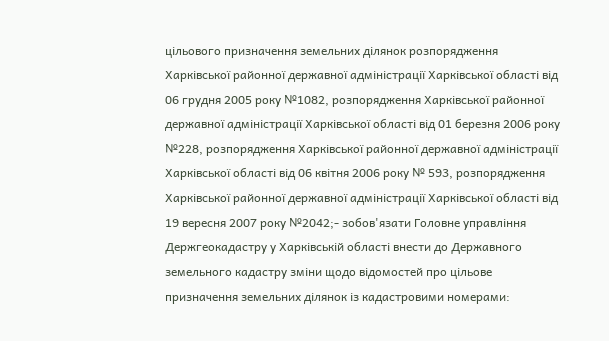цільового призначення земельних ділянок розпорядження Харківської районної державної адміністрації Харківської області від 06 грудня 2005 року №1082, розпорядження Харківської районної державної адміністрації Харківської області від 01 березня 2006 року №228, розпорядження Харківської районної державної адміністрації Харківської області від 06 квітня 2006 року № 593, розпорядження Харківської районної державної адміністрації Харківської області від 19 вересня 2007 року №2042;- зобов'язати Головне управління Держгеокадастру у Харківській області внести до Державного земельного кадастру зміни щодо відомостей про цільове призначення земельних ділянок із кадастровими номерами: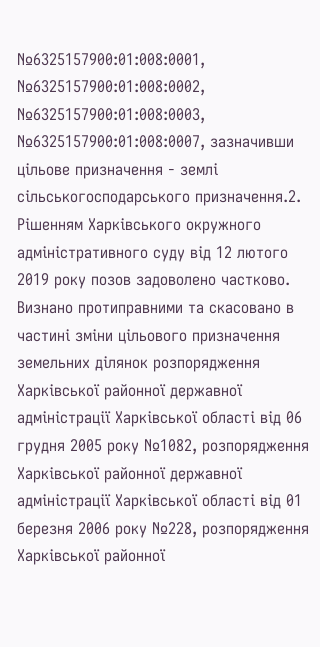№6325157900:01:008:0001, №6325157900:01:008:0002, №6325157900:01:008:0003, №6325157900:01:008:0007, зазначивши цільове призначення - землі сільськогосподарського призначення.2. Рішенням Харківського окружного адміністративного суду від 12 лютого 2019 року позов задоволено частково. Визнано протиправними та скасовано в частині зміни цільового призначення земельних ділянок розпорядження Харківської районної державної адміністрації Харківської області від 06 грудня 2005 року №1082, розпорядження Харківської районної державної адміністрації Харківської області від 01 березня 2006 року №228, розпорядження Харківської районної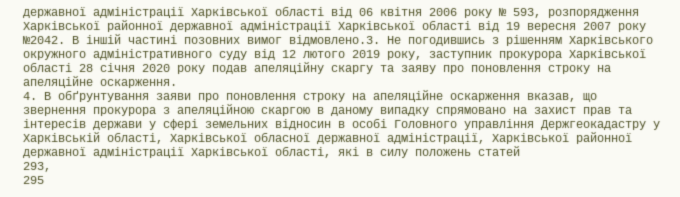державної адміністрації Харківської області від 06 квітня 2006 року № 593, розпорядження Харківської районної державної адміністрації Харківської області від 19 вересня 2007 року №2042. В іншій частині позовних вимог відмовлено.3. Не погодившись з рішенням Харківського окружного адміністративного суду від 12 лютого 2019 року, заступник прокурора Харківської області 28 січня 2020 року подав апеляційну скаргу та заяву про поновлення строку на апеляційне оскарження.
4. В обґрунтування заяви про поновлення строку на апеляційне оскарження вказав, що звернення прокурора з апеляційною скаргою в даному випадку спрямовано на захист прав та інтересів держави у сфері земельних відносин в особі Головного управління Держгеокадастру у Харківській області, Харківської обласної державної адміністрації, Харківської районної державної адміністрації Харківської області, які в силу положень статей
293,
295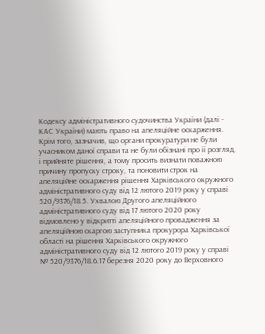Кодексу адміністративного судочинства України (далі -
КАС України) мають право на апеляційне оскарження. Крім того, зазначив, що органи прокуратури не були учасником даної справи та не були обізнані про її розгляд, і прийняте рішення, а тому просить визнати поважною причину пропуску строку, та поновити строк на апеляційне оскарження рішення Харківського окружного адміністративного суду від 12 лютого 2019 року у справі 520/9376/18.5. Ухвалою Другого апеляційного адміністративного суду від 17 лютого 2020 року відмовлено у відкритті апеляційного провадження за апеляційною скаргою заступника прокурора Харківської області на рішення Харківського окружного адміністративного суду від 12 лютого 2019 року у справі № 520/9376/18.6.17 березня 2020 року до Верховного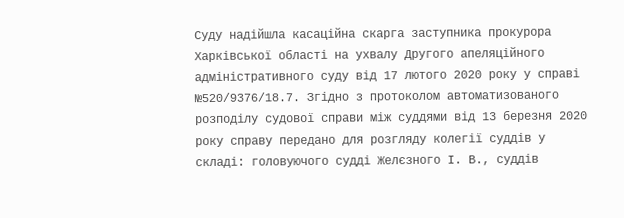Суду надійшла касаційна скарга заступника прокурора Харківської області на ухвалу Другого апеляційного адміністративного суду від 17 лютого 2020 року у справі №520/9376/18.7. Згідно з протоколом автоматизованого розподілу судової справи між суддями від 13 березня 2020 року справу передано для розгляду колегії суддів у складі: головуючого судді Желєзного І. В., суддів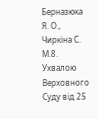Берназюка Я. О., Чиркіна С. М.8. Ухвалою Верховного Суду від 25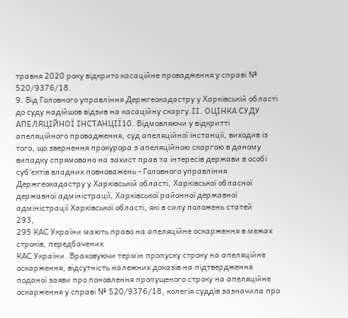травня 2020 року відкрито касаційне провадження у справі № 520/9376/18.
9. Від Головного управління Держгеокадастру у Харківській області до суду надійшов відзив на касаційну скаргу.ІІ. ОЦІНКА СУДУ АПЕЛЯЦІЙНОЇ ІНСТАНЦІЇ10. Відмовляючи у відкритті апеляційного провадження, суд апеляційної інстанції, виходив із того, що звернення прокурора з апеляційною скаргою в даному випадку спрямовано на захист прав та інтересів держави в особі суб'єктів владних повноважень - Головного управління Держгеокадастру у Харківській області, Харківської обласної державної адміністрації, Харківської районної державної адміністрації Харківської області, які в силу положень статей
293,
295 КАС України мають право на апеляційне оскарження в межах строків, передбачених
КАС України. Враховуючи термін пропуску строку на апеляційне оскарження, відсутність належних доказів на підтвердження поданої заяви про поновлення пропущеного строку на апеляційне оскарження у справі № 520/9376/18, колегія суддів зазначила про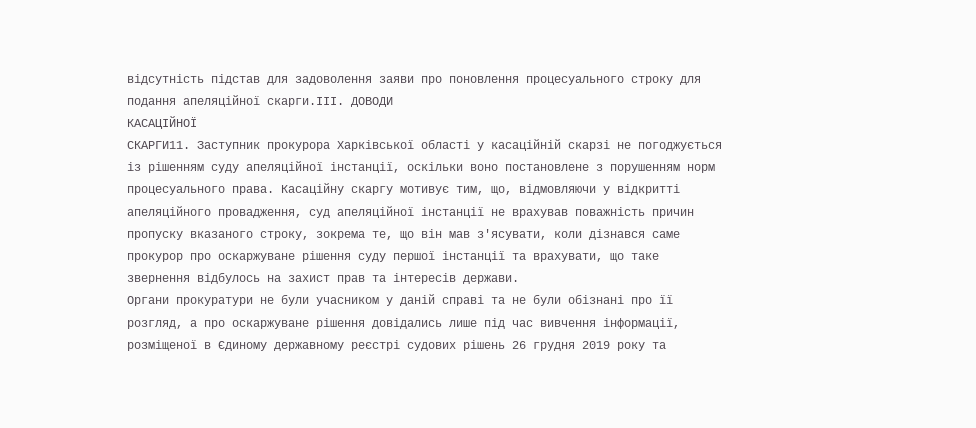відсутність підстав для задоволення заяви про поновлення процесуального строку для подання апеляційної скарги.ІІІ. ДОВОДИ
КАСАЦІЙНОЇ
СКАРГИ11. Заступник прокурора Харківської області у касаційній скарзі не погоджується із рішенням суду апеляційної інстанції, оскільки воно постановлене з порушенням норм процесуального права. Касаційну скаргу мотивує тим, що, відмовляючи у відкритті апеляційного провадження, суд апеляційної інстанції не врахував поважність причин пропуску вказаного строку, зокрема те, що він мав з'ясувати, коли дізнався саме прокурор про оскаржуване рішення суду першої інстанції та врахувати, що таке звернення відбулось на захист прав та інтересів держави.
Органи прокуратури не були учасником у даній справі та не були обізнані про її розгляд, а про оскаржуване рішення довідались лише під час вивчення інформації, розміщеної в Єдиному державному реєстрі судових рішень 26 грудня 2019 року та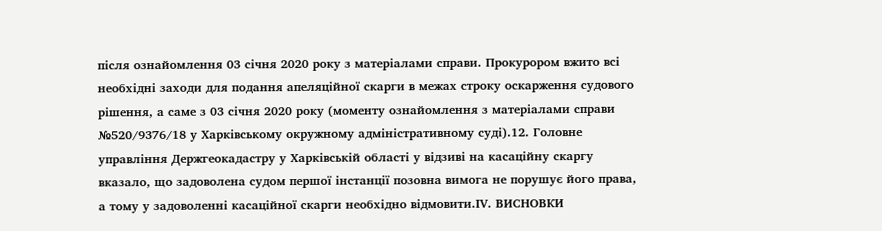після ознайомлення 03 січня 2020 року з матеріалами справи. Прокурором вжито всі необхідні заходи для подання апеляційної скарги в межах строку оскарження судового рішення, а саме з 03 січня 2020 року (моменту ознайомлення з матеріалами справи №520/9376/18 у Харківському окружному адміністративному суді).12. Головне управління Держгеокадастру у Харківській області у відзиві на касаційну скаргу вказало, що задоволена судом першої інстанції позовна вимога не порушує його права, а тому у задоволенні касаційної скарги необхідно відмовити.ІV. ВИСНОВКИ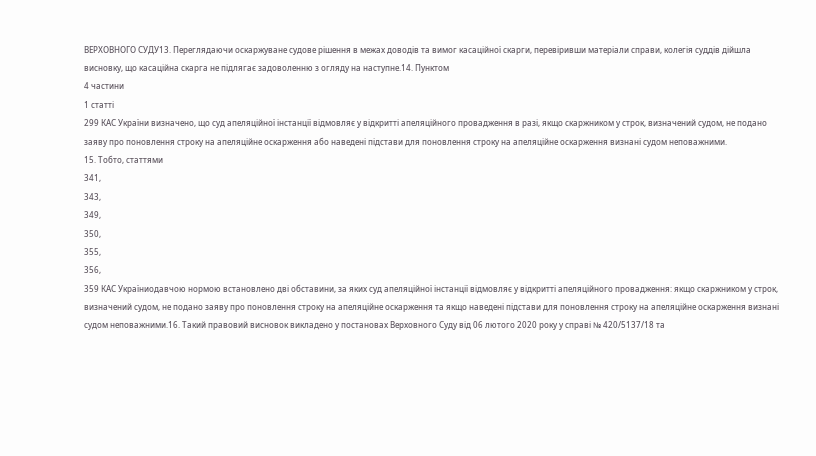ВЕРХОВНОГО СУДУ13. Переглядаючи оскаржуване судове рішення в межах доводів та вимог касаційної скарги, перевіривши матеріали справи, колегія суддів дійшла висновку, що касаційна скарга не підлягає задоволенню з огляду на наступне.14. Пунктом
4 частини
1 статті
299 КАС України визначено, що суд апеляційної інстанції відмовляє у відкритті апеляційного провадження в разі, якщо скаржником у строк, визначений судом, не подано заяву про поновлення строку на апеляційне оскарження або наведені підстави для поновлення строку на апеляційне оскарження визнані судом неповажними.
15. Тобто, статтями
341,
343,
349,
350,
355,
356,
359 КАС Україниодавчою нормою встановлено дві обставини, за яких суд апеляційної інстанції відмовляє у відкритті апеляційного провадження: якщо скаржником у строк, визначений судом, не подано заяву про поновлення строку на апеляційне оскарження та якщо наведені підстави для поновлення строку на апеляційне оскарження визнані судом неповажними.16. Такий правовий висновок викладено у постановах Верховного Суду від 06 лютого 2020 року у справі № 420/5137/18 та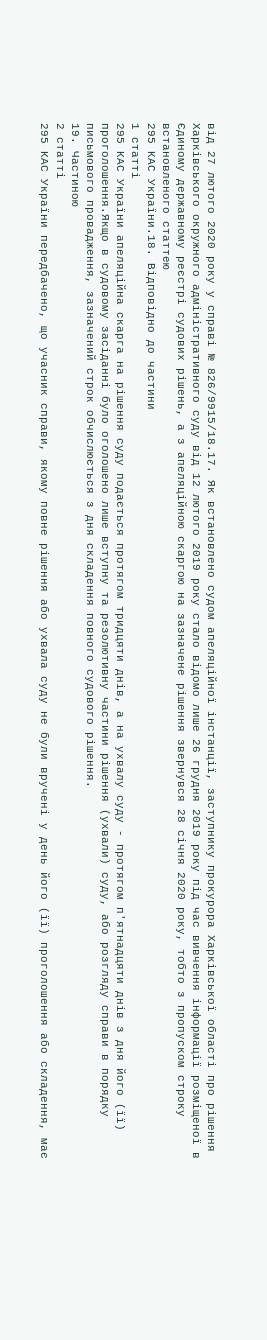від 27 лютого 2020 року у справі № 826/9915/18.17. Як встановлено судом апеляційної інстанції, заступнику прокурора Харківської області про рішення Харківського окружного адміністративного суду від 12 лютого 2019 року стало відомо лише 26 грудня 2019 року під час вивчення інформації розміщеної в Єдиному державному реєстрі судових рішень, а з апеляційною скаргою на зазначене рішення звернувся 28 січня 2020 року, тобто з пропуском строку встановленого статтею
295 КАС України.18. Відповідно до частини
1 статті
295 КАС України апеляційна скарга на рішення суду подається протягом тридцяти днів, а на ухвалу суду - протягом п'ятнадцяти днів з дня його (її) проголошення.Якщо в судовому засіданні було оголошено лише вступну та резолютивну частини рішення (ухвали) суду, або розгляду справи в порядку письмового провадження, зазначений строк обчислюється з дня складення повного судового рішення.
19. Частиною
2 статті
295 КАС України передбачено, що учасник справи, якому повне рішення або ухвала суду не були вручені у день його (її) проголошення або складення, має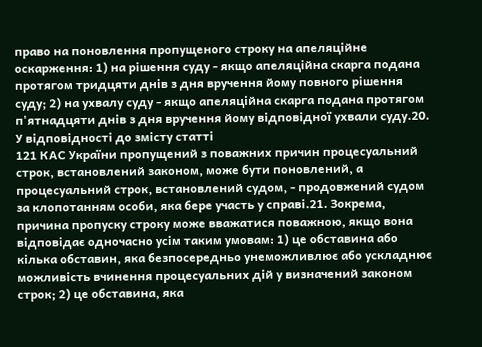право на поновлення пропущеного строку на апеляційне оскарження: 1) на рішення суду - якщо апеляційна скарга подана протягом тридцяти днів з дня вручення йому повного рішення суду; 2) на ухвалу суду - якщо апеляційна скарга подана протягом п'ятнадцяти днів з дня вручення йому відповідної ухвали суду.20. У відповідності до змісту статті
121 КАС України пропущений з поважних причин процесуальний строк, встановлений законом, може бути поновлений, а процесуальний строк, встановлений судом, - продовжений судом за клопотанням особи, яка бере участь у справі.21. Зокрема, причина пропуску строку може вважатися поважною, якщо вона відповідає одночасно усім таким умовам: 1) це обставина або кілька обставин, яка безпосередньо унеможливлює або ускладнює можливість вчинення процесуальних дій у визначений законом строк; 2) це обставина, яка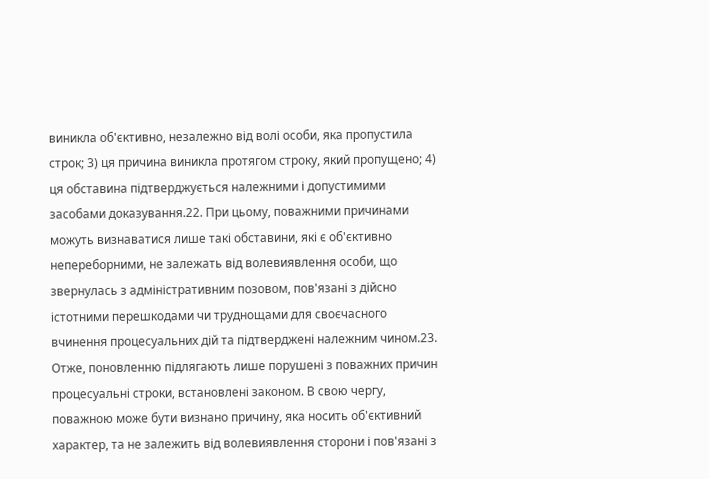виникла об'єктивно, незалежно від волі особи, яка пропустила строк; 3) ця причина виникла протягом строку, який пропущено; 4) ця обставина підтверджується належними і допустимими засобами доказування.22. При цьому, поважними причинами можуть визнаватися лише такі обставини, які є об'єктивно непереборними, не залежать від волевиявлення особи, що звернулась з адміністративним позовом, пов'язані з дійсно істотними перешкодами чи труднощами для своєчасного вчинення процесуальних дій та підтверджені належним чином.23. Отже, поновленню підлягають лише порушені з поважних причин процесуальні строки, встановлені законом. В свою чергу, поважною може бути визнано причину, яка носить об'єктивний характер, та не залежить від волевиявлення сторони і пов'язані з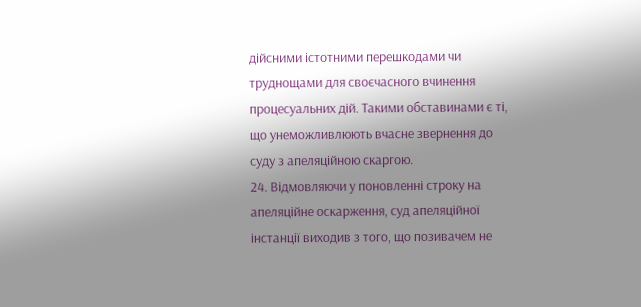дійсними істотними перешкодами чи труднощами для своєчасного вчинення процесуальних дій. Такими обставинами є ті, що унеможливлюють вчасне звернення до суду з апеляційною скаргою.
24. Відмовляючи у поновленні строку на апеляційне оскарження, суд апеляційної інстанції виходив з того, що позивачем не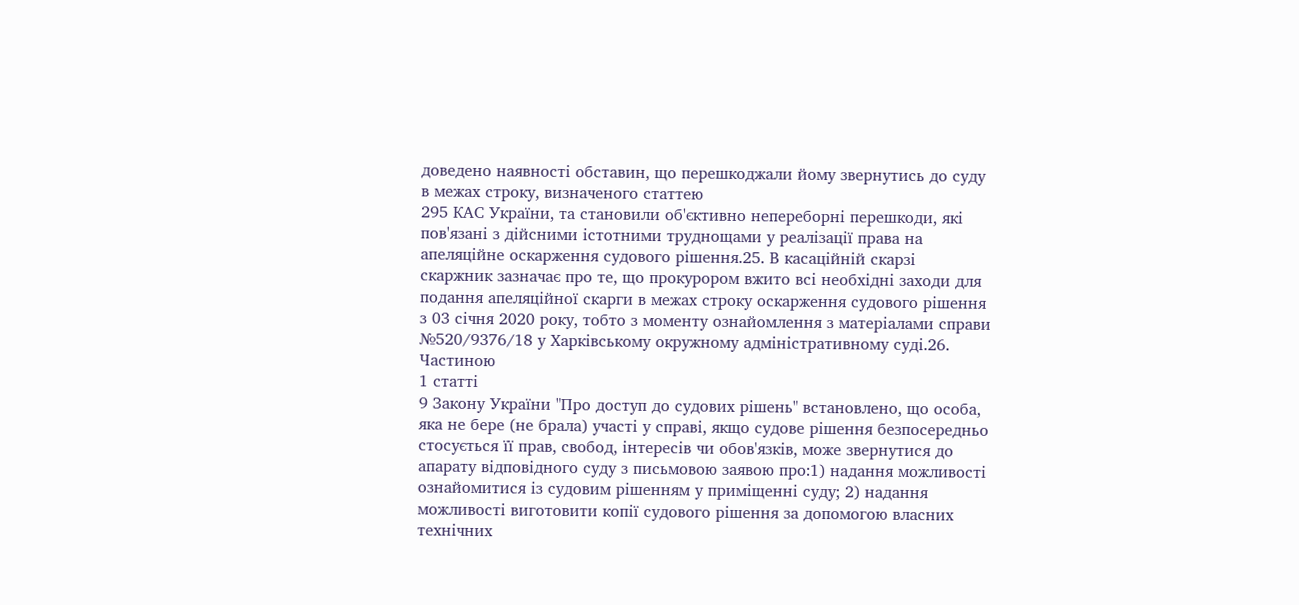доведено наявності обставин, що перешкоджали йому звернутись до суду в межах строку, визначеного статтею
295 КАС України, та становили об'єктивно непереборні перешкоди, які пов'язані з дійсними істотними труднощами у реалізації права на апеляційне оскарження судового рішення.25. В касаційній скарзі скаржник зазначає про те, що прокурором вжито всі необхідні заходи для подання апеляційної скарги в межах строку оскарження судового рішення з 03 січня 2020 року, тобто з моменту ознайомлення з матеріалами справи №520/9376/18 у Харківському окружному адміністративному суді.26. Частиною
1 статті
9 Закону України "Про доступ до судових рішень" встановлено, що особа, яка не бере (не брала) участі у справі, якщо судове рішення безпосередньо стосується її прав, свобод, інтересів чи обов'язків, може звернутися до апарату відповідного суду з письмовою заявою про:1) надання можливості ознайомитися із судовим рішенням у приміщенні суду; 2) надання можливості виготовити копії судового рішення за допомогою власних технічних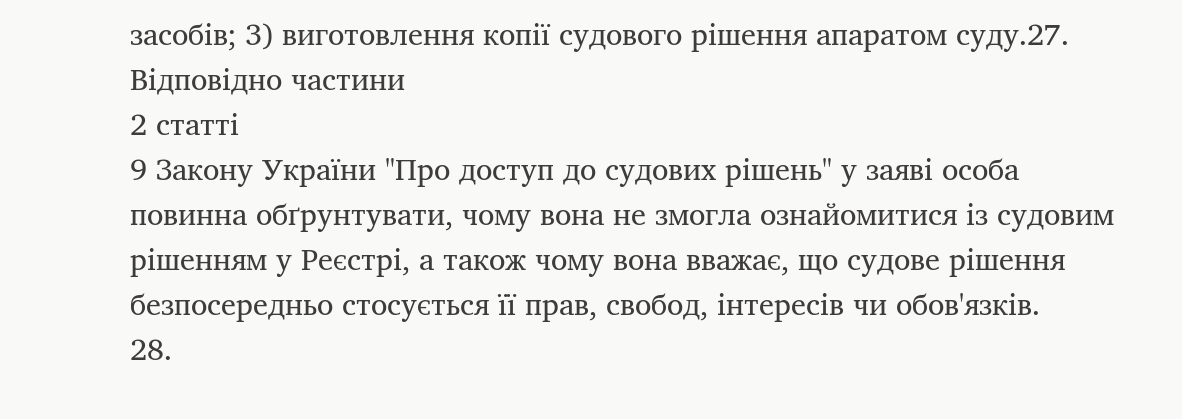засобів; 3) виготовлення копії судового рішення апаратом суду.27. Відповідно частини
2 статті
9 Закону України "Про доступ до судових рішень" у заяві особа повинна обґрунтувати, чому вона не змогла ознайомитися із судовим рішенням у Реєстрі, а також чому вона вважає, що судове рішення безпосередньо стосується її прав, свобод, інтересів чи обов'язків.
28.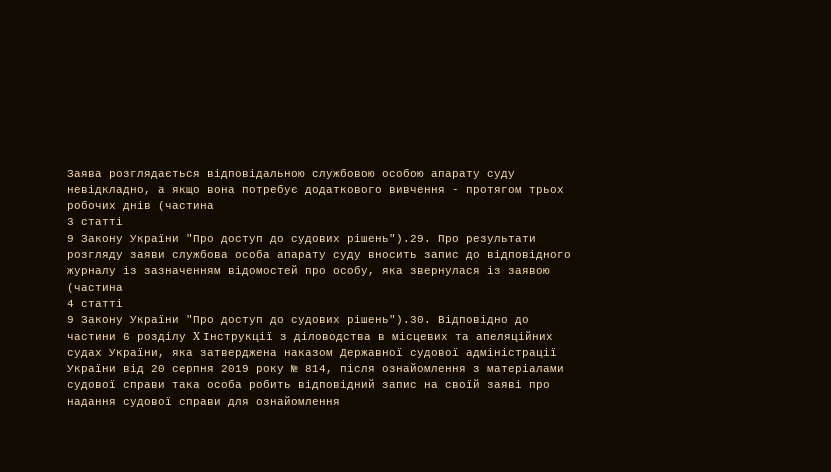Заява розглядається відповідальною службовою особою апарату суду невідкладно, а якщо вона потребує додаткового вивчення - протягом трьох робочих днів (частина
3 статті
9 Закону України "Про доступ до судових рішень").29. Про результати розгляду заяви службова особа апарату суду вносить запис до відповідного журналу із зазначенням відомостей про особу, яка звернулася із заявою (частина
4 статті
9 Закону України "Про доступ до судових рішень").30. Відповідно до частини 6 розділу X Інструкції з діловодства в місцевих та апеляційних судах України, яка затверджена наказом Державної судової адміністрації України від 20 серпня 2019 року № 814, після ознайомлення з матеріалами судової справи така особа робить відповідний запис на своїй заяві про надання судової справи для ознайомлення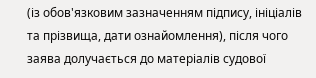(із обов'язковим зазначенням підпису, ініціалів та прізвища, дати ознайомлення), після чого заява долучається до матеріалів судової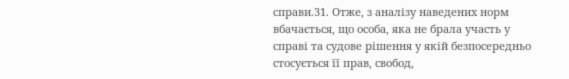справи.31. Отже, з аналізу наведених норм вбачається, що особа, яка не брала участь у справі та судове рішення у якій безпосередньо стосується її прав, свобод,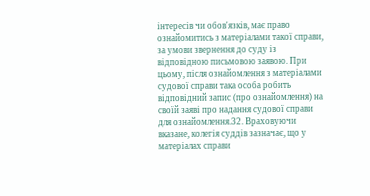інтересів чи обов'язків, має право ознайомитись з матеріалами такої справи, за умови звернення до суду із відповідною письмовою заявою. При цьому, після ознайомлення з матеріалами судової справи така особа робить відповідний запис (про ознайомлення) на своїй заяві про надання судової справи для ознайомлення.32. Враховуючи вказане, колегія суддів зазначає, що у матеріалах справи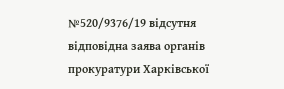№520/9376/19 відсутня відповідна заява органів прокуратури Харківської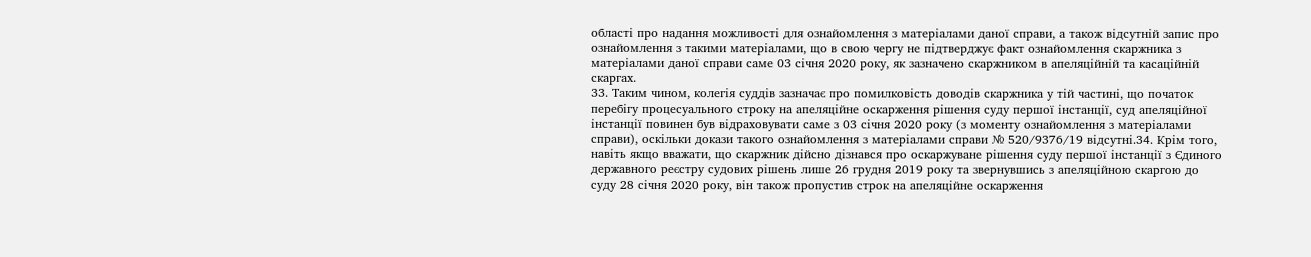області про надання можливості для ознайомлення з матеріалами даної справи, а також відсутній запис про ознайомлення з такими матеріалами, що в свою чергу не підтверджує факт ознайомлення скаржника з матеріалами даної справи саме 03 січня 2020 року, як зазначено скаржником в апеляційній та касаційній скаргах.
33. Таким чином, колегія суддів зазначає про помилковість доводів скаржника у тій частині, що початок перебігу процесуального строку на апеляційне оскарження рішення суду першої інстанції, суд апеляційної інстанції повинен був відраховувати саме з 03 січня 2020 року (з моменту ознайомлення з матеріалами справи), оскільки докази такого ознайомлення з матеріалами справи № 520/9376/19 відсутні.34. Крім того, навіть якщо вважати, що скаржник дійсно дізнався про оскаржуване рішення суду першої інстанції з Єдиного державного реєстру судових рішень лише 26 грудня 2019 року та звернувшись з апеляційною скаргою до суду 28 січня 2020 року, він також пропустив строк на апеляційне оскарження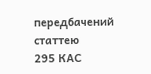передбачений статтею
295 КАС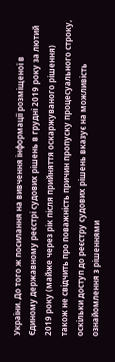України. До того ж посилання на вивчення інформації розміщеної в Єдиному державному реєстрі судових рішень в грудні 2019 року за лютий 2019 року (майже через рік після прийняття оскаржуваного рішення) також не свідчить про поважність причин пропуску процесуального строку, оскільки доступ до реєстру судових рішень вказує на можливість ознайомлення з рішеннями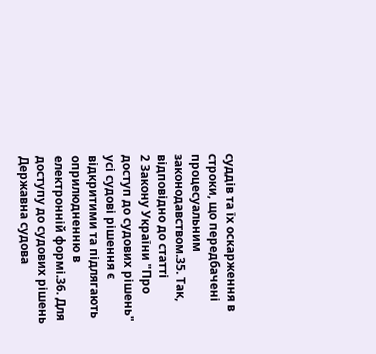суддів та їх оскарження в строки, що передбачені процесуальним законодавством.35. Так, відповідно до статті
2 Закону України "Про доступ до судових рішень" усі судові рішення є відкритими та підлягають оприлюдненню в електронній формі.36. Для доступу до судових рішень Державна судова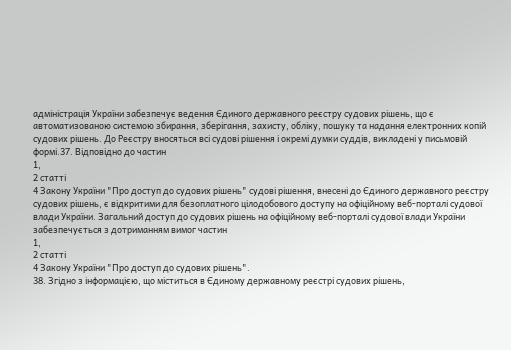адміністрація України забезпечує ведення Єдиного державного реєстру судових рішень, що є автоматизованою системою збирання, зберігання, захисту, обліку, пошуку та надання електронних копій судових рішень. До Реєстру вносяться всі судові рішення і окремі думки суддів, викладені у письмовій формі.37. Відповідно до частин
1,
2 статті
4 Закону України "Про доступ до судових рішень" судові рішення, внесені до Єдиного державного реєстру судових рішень, є відкритими для безоплатного цілодобового доступу на офіційному веб-порталі судової влади України. Загальний доступ до судових рішень на офіційному веб-порталі судової влади України забезпечується з дотриманням вимог частин
1,
2 статті
4 Закону України "Про доступ до судових рішень".
38. Згідно з інформацією, що міститься в Єдиному державному реєстрі судових рішень,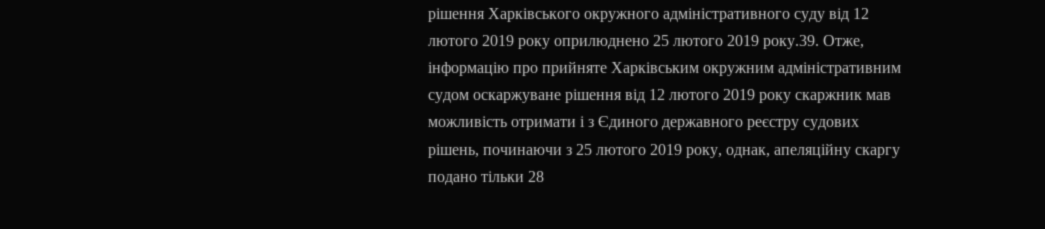рішення Харківського окружного адміністративного суду від 12 лютого 2019 року оприлюднено 25 лютого 2019 року.39. Отже, інформацію про прийняте Харківським окружним адміністративним судом оскаржуване рішення від 12 лютого 2019 року скаржник мав можливість отримати і з Єдиного державного реєстру судових рішень, починаючи з 25 лютого 2019 року, однак, апеляційну скаргу подано тільки 28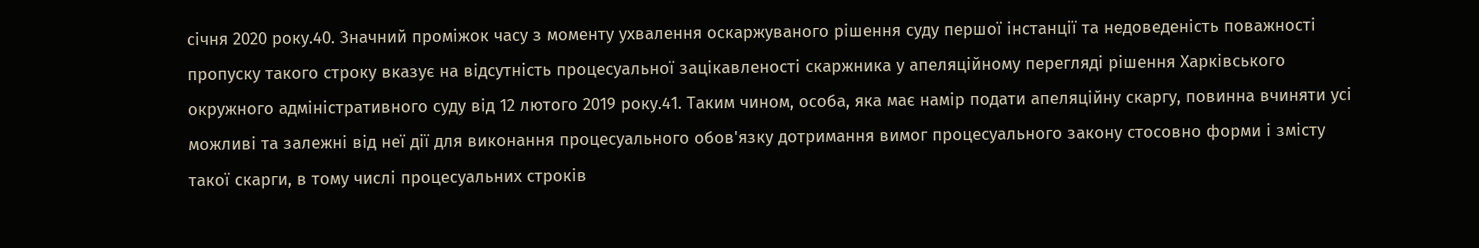січня 2020 року.40. Значний проміжок часу з моменту ухвалення оскаржуваного рішення суду першої інстанції та недоведеність поважності пропуску такого строку вказує на відсутність процесуальної зацікавленості скаржника у апеляційному перегляді рішення Харківського окружного адміністративного суду від 12 лютого 2019 року.41. Таким чином, особа, яка має намір подати апеляційну скаргу, повинна вчиняти усі можливі та залежні від неї дії для виконання процесуального обов'язку дотримання вимог процесуального закону стосовно форми і змісту такої скарги, в тому числі процесуальних строків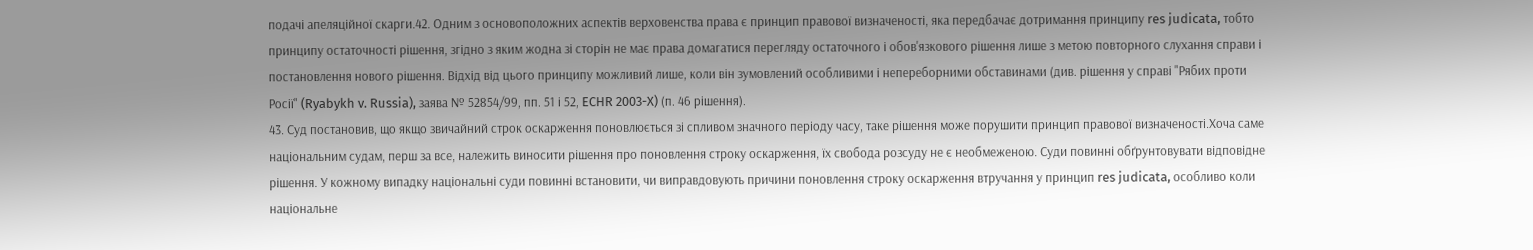подачі апеляційної скарги.42. Одним з основоположних аспектів верховенства права є принцип правової визначеності, яка передбачає дотримання принципу res judicata, тобто принципу остаточності рішення, згідно з яким жодна зі сторін не має права домагатися перегляду остаточного і обов'язкового рішення лише з метою повторного слухання справи і постановлення нового рішення. Відхід від цього принципу можливий лише, коли він зумовлений особливими і непереборними обставинами (див. рішення у справі "Рябих проти Росії" (Ryabykh v. Russia), заява № 52854/99, пп. 51 і 52, ECHR 2003-X) (п. 46 рішення).
43. Суд постановив, що якщо звичайний строк оскарження поновлюється зі спливом значного періоду часу, таке рішення може порушити принцип правової визначеності.Хоча саме національним судам, перш за все, належить виносити рішення про поновлення строку оскарження, їх свобода розсуду не є необмеженою. Суди повинні обґрунтовувати відповідне рішення. У кожному випадку національні суди повинні встановити, чи виправдовують причини поновлення строку оскарження втручання у принцип res judicata, особливо коли національне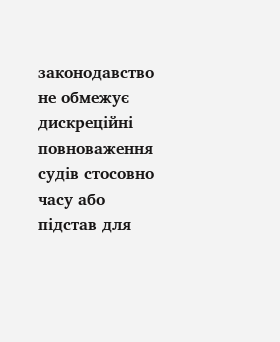законодавство не обмежує дискреційні повноваження судів стосовно часу або підстав для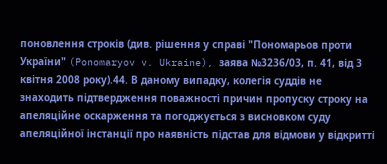поновлення строків (див. рішення у справі "Пономарьов проти України" (Ponomaryov v. Ukraine), заява №3236/03, п. 41, від 3 квітня 2008 року).44. В даному випадку, колегія суддів не знаходить підтвердження поважності причин пропуску строку на апеляційне оскарження та погоджується з висновком суду апеляційної інстанції про наявність підстав для відмови у відкритті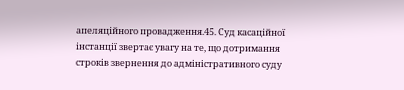апеляційного провадження.45. Суд касаційної інстанції звертає увагу на те, що дотримання строків звернення до адміністративного суду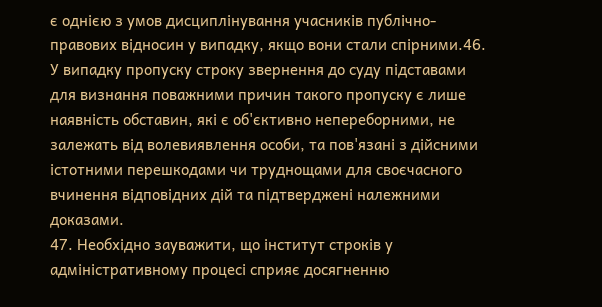є однією з умов дисциплінування учасників публічно-правових відносин у випадку, якщо вони стали спірними.46. У випадку пропуску строку звернення до суду підставами для визнання поважними причин такого пропуску є лише наявність обставин, які є об'єктивно непереборними, не залежать від волевиявлення особи, та пов'язані з дійсними істотними перешкодами чи труднощами для своєчасного вчинення відповідних дій та підтверджені належними доказами.
47. Необхідно зауважити, що інститут строків у адміністративному процесі сприяє досягненню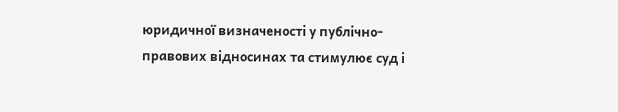юридичної визначеності у публічно-правових відносинах та стимулює суд і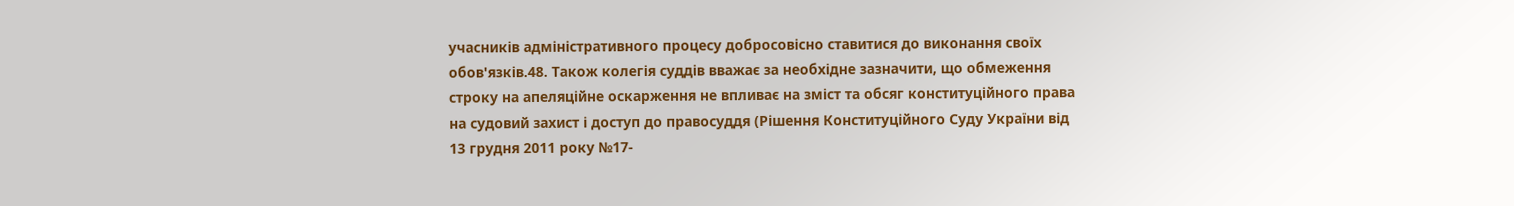учасників адміністративного процесу добросовісно ставитися до виконання своїх обов'язків.48. Також колегія суддів вважає за необхідне зазначити, що обмеження строку на апеляційне оскарження не впливає на зміст та обсяг конституційного права на судовий захист і доступ до правосуддя (Рішення Конституційного Суду України від 13 грудня 2011 року №17-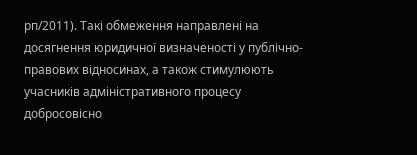рп/2011). Такі обмеження направлені на досягнення юридичної визначеності у публічно-правових відносинах, а також стимулюють учасників адміністративного процесу добросовісно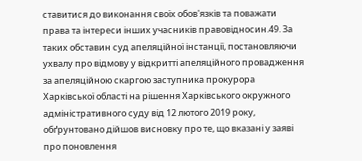ставитися до виконання своїх обов'язків та поважати права та інтереси інших учасників правовідносин.49. За таких обставин суд апеляційної інстанції, постановляючи ухвалу про відмову у відкритті апеляційного провадження за апеляційною скаргою заступника прокурора Харківської області на рішення Харківського окружного адміністративного суду від 12 лютого 2019 року, обґрунтовано дійшов висновку про те, що вказані у заяві про поновлення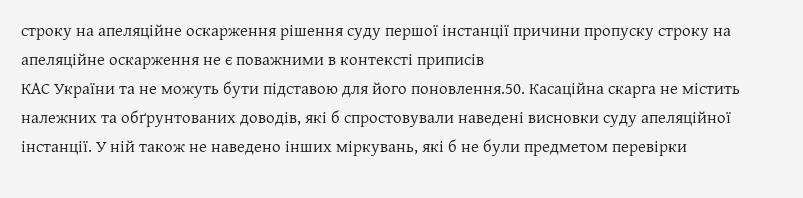строку на апеляційне оскарження рішення суду першої інстанції причини пропуску строку на апеляційне оскарження не є поважними в контексті приписів
КАС України та не можуть бути підставою для його поновлення.50. Касаційна скарга не містить належних та обґрунтованих доводів, які б спростовували наведені висновки суду апеляційної інстанції. У ній також не наведено інших міркувань, які б не були предметом перевірки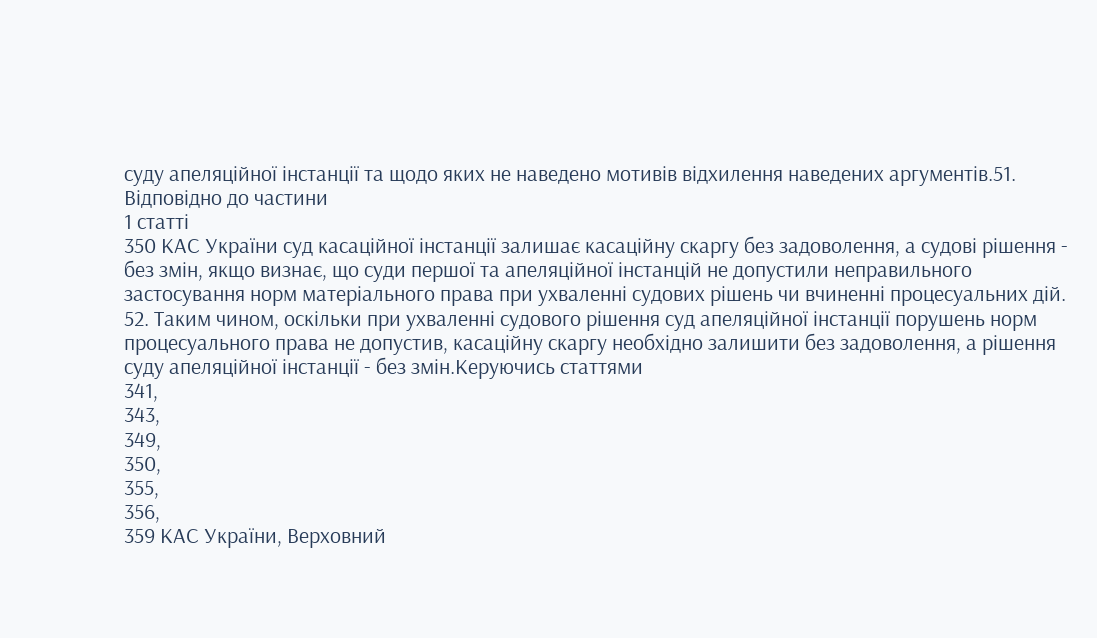суду апеляційної інстанції та щодо яких не наведено мотивів відхилення наведених аргументів.51. Відповідно до частини
1 статті
350 КАС України суд касаційної інстанції залишає касаційну скаргу без задоволення, а судові рішення - без змін, якщо визнає, що суди першої та апеляційної інстанцій не допустили неправильного застосування норм матеріального права при ухваленні судових рішень чи вчиненні процесуальних дій.
52. Таким чином, оскільки при ухваленні судового рішення суд апеляційної інстанції порушень норм процесуального права не допустив, касаційну скаргу необхідно залишити без задоволення, а рішення суду апеляційної інстанції - без змін.Керуючись статтями
341,
343,
349,
350,
355,
356,
359 КАС України, Верховний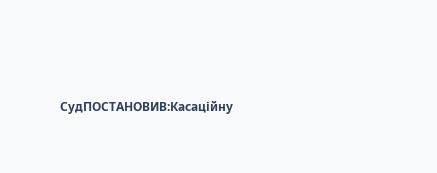СудПОСТАНОВИВ:Касаційну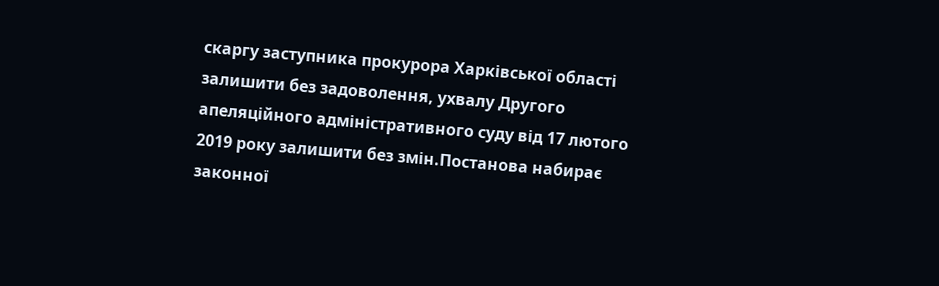скаргу заступника прокурора Харківської області залишити без задоволення, ухвалу Другого апеляційного адміністративного суду від 17 лютого 2019 року залишити без змін.Постанова набирає законної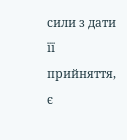сили з дати її прийняття, є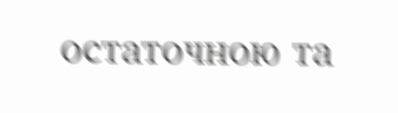остаточною та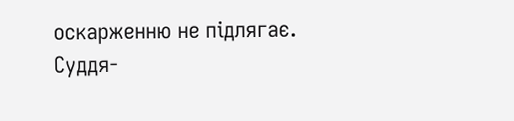оскарженню не підлягає.
Суддя-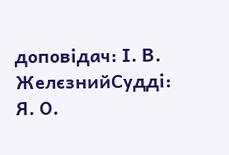доповідач: І. В. ЖелєзнийСудді: Я. О.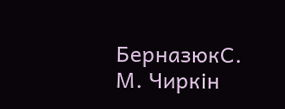БерназюкС. М. Чиркін